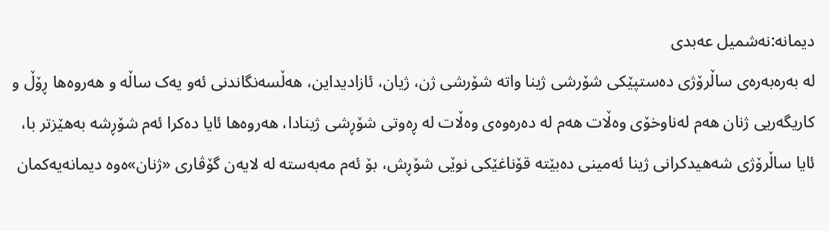دیمانە:نەشمیل عەبدی
لە بەرەبەرەی ساڵرۆژی دەستپێکی شۆرشی ژینا واتە شۆرشی ژن، ژیان، ئازادیداین، هەڵسەنگاندنی ئەو یەک ساڵە و هەروەها ڕۆڵ و کاریگەریی ژنان هەم لەناوخۆی وەڵات هەم لە دەرەوەی وەڵات لە ڕەوتی شۆڕشی ژینادا، هەروەها ئایا دەکرا ئەم شۆڕشە بەهێزتر با، ئایا ساڵرۆژی شەهیدکرانی ژینا ئەمینی دەبێتە قۆناغێکی نوێی شۆڕش، بۆ ئەم مەبەستە لە لایەن گۆڤاری «ژنان»ەوە دیمانەیەکمان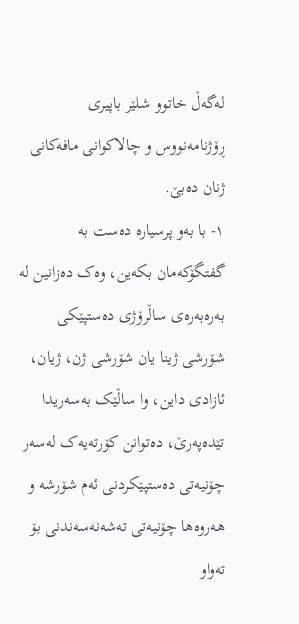لەگەڵ خاتوو شلێر باپیری ڕۆژنامەنووس و چالاکوانی مافەکانی ژنان دەبێ.
١- با بەو پرسیارە دەست بە گفتگۆکەمان بکەین، وەک دەزانین لە بەرەبەرەی ساڵرۆژی دەستپێکی شۆرشی ژینا یان شۆرشی ژن، ژیان، ئازادی داین، وا ساڵێک بەسەریدا تێدەپەرێ، دەتوانن کۆرتەیەک لەسەر چۆنیەتی دەستپێکردنی ئەم شۆرشە و هەروەها چۆنیەتی تەشەنەسەندنی بۆ تەواو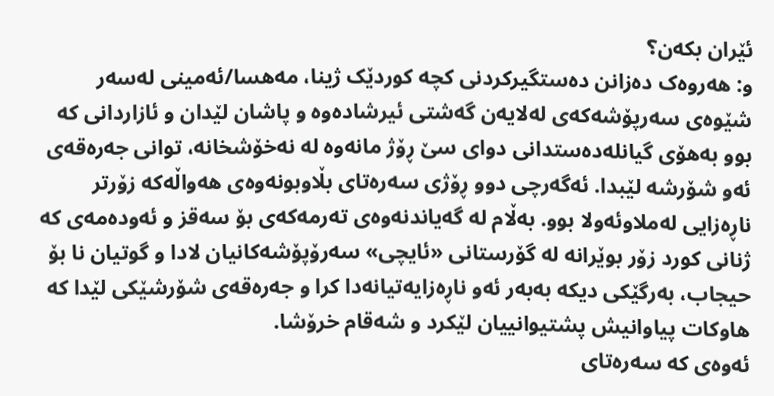ئێران بکەن؟
و: هەروەک دەزانن دەستگیرکردنی کچە کوردێک ژینا، مەهسا/ئەمینی لەسەر شێوەی سەرپۆشەکەی لەلایەن گەشتی ئیرشادەوە و پاشان لێدان و ئازاردانی کە بوو بەهۆی گیانلەدەستدانی دوای سێ ڕۆژ مانەوە لە نەخۆشخانە، توانی جەرەقەی ئەو شۆرشە لێبدا. ئەگەرچی دوو ڕۆژی سەرەتای بڵاوبونەوەی هەواڵەکە زۆرتر ناڕەزایی لەملاوئەولا بوو. بەڵام لە گەیاندنەوەی تەرمەکەی بۆ سەقز و ئەودەمەی کە ژنانی کورد زۆر بوێرانە لە گۆرستانی «ئایچی» سەرۆپۆشەکانیان لادا و گوتیان نا بۆ حیجاب، بەرگێکی دیکە بەبەر ئەو ناڕەزایەتیانەدا کرا و جەرەقەی شۆرشێکی لێدا کە هاوکات پیاوانیش پشتیوانییان لێکرد و شەقام خرۆشا.
ئەوەی کە سەرەتای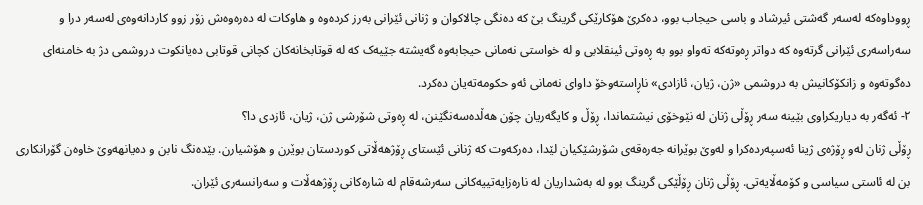ڕووداوەکە لەسەر گەشتی ئیرشاد و باسی حیجاب بوو، دەکرێ هۆکارێکی گرینگ بێ کە دەنگی چالاکوان و ژنانی ئێرانی بەرز کردەوە و هاوکات لە دەرەوەش زۆر زوو کاردانەوەی لەسەر درا و سەراسەری ئێرانی گرتەوە کە دواتر ڕەوتەکە تەواو بوو بە ڕەوتی ئینقلابی و لە خواستی نەمانی حیجابەوە گەیشتە جێیەک کە لە قوتابخانەکان کچانی قوتابی دەیانکوت دروشمی دژ بە خامنەای دەگوتەوە و زانکۆکانیش بە دروشمی «ژن، ژیان، ئازادی» ناڕاستەوخۆ داوای نەمانی ئەو حکومەتەیان دەکرد.
٢- ئەگەر بە دیاریکراوی بێینە سەر ڕۆڵی ژنان لە نێوخۆی نیشتماندا، ڕۆڵ و کایگەریان چۆن هەڵدەسەنگێنن، لە ڕەوتی شۆرشی ژن، ژیان، ئازدی دا؟
ڕۆڵی ژنان لەو ڕۆژەی ژینا ئەسپەردەکرا و لەوێ بوێرانە جەرەقەی شۆرشێکیان لێدا، دەرکەوت کە ژنانی ئێستای ڕۆژهەڵاتی کوردستان بوێرن و هۆشیارن. بێدەنگ نابن و دەیانهەوێ خاوەن گۆرانکاری بن لە ئاستی سیاسی و کۆمەڵایەتی. ڕۆڵی ژنان ڕۆڵێکی گرینگ بوو لە بەشداریان لە نارەزایەتییەکانی سەرشەقام لە شارەکانی ڕۆژهەڵات و سەرانسەری ئێران.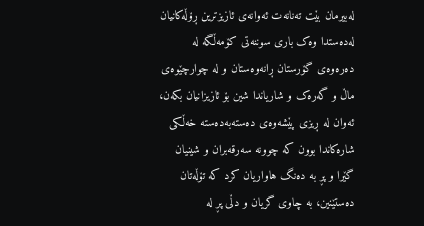لەبیرمان بێت تەنانەت ئەوانەی ئازیزترین ڕۆڵەکانیان لەدەستدا وەک باری سوننەتی کۆمەڵگە لە دەرەوەی گۆرستان ڕانەوەستان و لە چوارچێوەی ماڵ و گەرەک و شاریاندا شین بۆ ئازیزانیان بکەن، ئەوان لە ڕیزی پێشەوەی دەستەبەدەستە خەڵکی شارەکاندا بوون کە چوونە سەرقەبران و شینیان گێرا و پڕ بە دەنگ هاواریان کرد کە تۆڵەتان دەستێنین، بە چاوی گریان و دڵی پڕ لە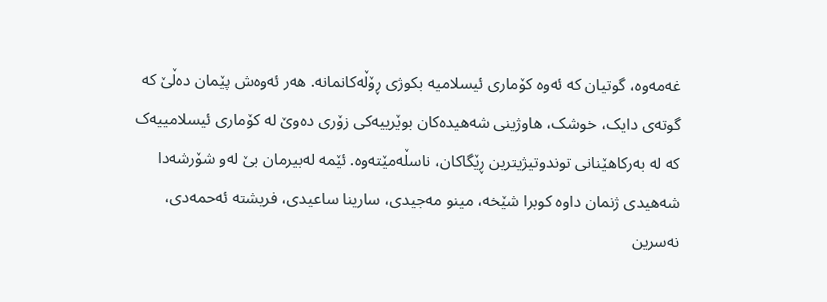غەمەوە، گوتیان کە ئەوە کۆماری ئیسلامیە بکوژی ڕۆڵەکانمانە. هەر ئەوەش پێمان دەڵێ کە گوتەی دایک، خوشک، هاوژینی شەهیدەکان بوێرییەکی زۆری دەوێ لە کۆماری ئیسلامییەک کە لە بەرکاهێنانی توندوتیژیترین ڕێگاکان، ناسڵەمێتەوە. ئێمە لەبیرمان بێ لەو شۆرشەدا شەهیدی ژنمان داوە کوبرا شێخە، مینو مەجیدی، سارینا ساعیدی، فریشتە ئەحمەدی، نەسرین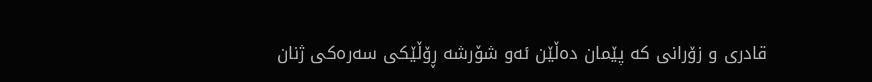قادری و زۆرانی کە پێمان دەڵێن ئەو شۆرشە ڕۆڵێکی سەرەکی ژنان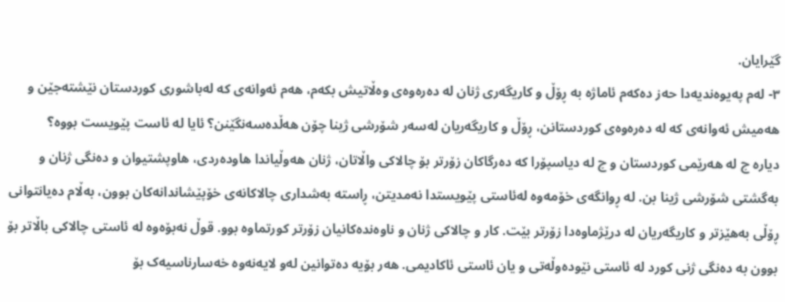گێرایان.
٣- لەم پەیوەندیەدا حەز دەکەم ئاماژە بە ڕۆڵ و کاریگەری ژنان لە دەرەوەی وەڵاتیش بکەم، هەم ئەوانەی کە لەباشوری کوردستان نێشتەجێن و هەمیش ئەوانەی کە لە دەرەوەی کوردستانن، ڕۆڵ و کاریگەریان لەسەر شۆرشی ژینا چۆن هەڵدەسەنگێنن؟ ئایا لە ئاست پێویست بووە؟
دیارە چ لە هەرێمی کوردستان و چ لە دیاسپۆرا کە دەرگاکان زۆرتر بۆ چالاکی واڵاتان، ژنان هەوڵیاندا هاودەردی، هاوپشتیوان و دەنگی ژنان و بەگشتی شۆرشی ژینا بن. لە ڕوانگەی خۆمەوە لەئاستی پێویستدا نەمدیتن، ڕاستە بەشداری چالاکانەی خۆپێشاندانەکان بوون، بەڵام دەیانتوانی ڕۆڵی بەهێزتر و کاریگەریان لە درێژماوەدا زۆرتر بێت. کار و چالاکی ژنان و ناوەندەکانیان زۆرتر کورتماوە بوو. قوڵ نەبۆەوە لە ئاستی چالاکی باڵاتر بۆ بوون بە دەنگی ژنی کورد لە ئاستی نێودەوڵەتی و یان ئاستی ئاکادیمی. هەر بۆیە دەتوانین لەو لایەنەوە خەسارناسیەک بۆ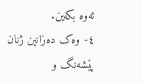ئەوە بکەین.
٤- وەک دەزانین ژنان پێشەنگ و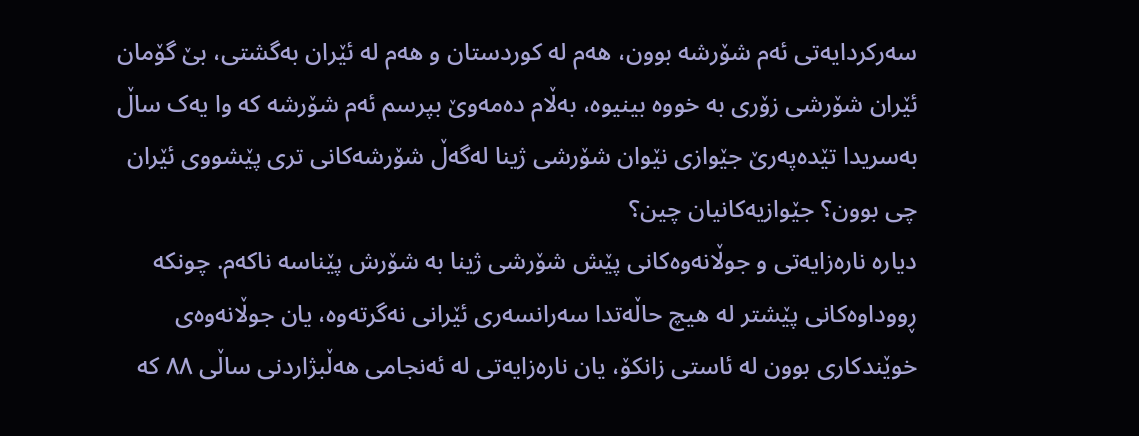سەرکردایەتی ئەم شۆرشە بوون، هەم لە کوردستان و هەم لە ئێران بەگشتی، بێ گۆمان ئێران شۆرشی زۆری بە خووە بینیوە، بەڵام دەمەوێ بپرسم ئەم شۆرشە کە وا یەک ساڵ بەسریدا تێدەپەرێ جێوازی نێوان شۆرشی ژینا لەگەڵ شۆرشەکانی تری پێشووی ئێران چی بوون؟ جێوازیەکانیان چین؟
دیارە نارەزایەتی و جوڵانەوەکانی پێش شۆرشی ژینا بە شۆرش پێناسە ناکەم. چونکە ڕووداوەکانی پێشتر لە هیچ حاڵەتدا سەرانسەری ئێرانی نەگرتەوە، یان جوڵانەوەی خوێندکاری بوون لە ئاستی زانکۆ، یان نارەزایەتی لە ئەنجامی هەڵبژاردنی ساڵی ٨٨ کە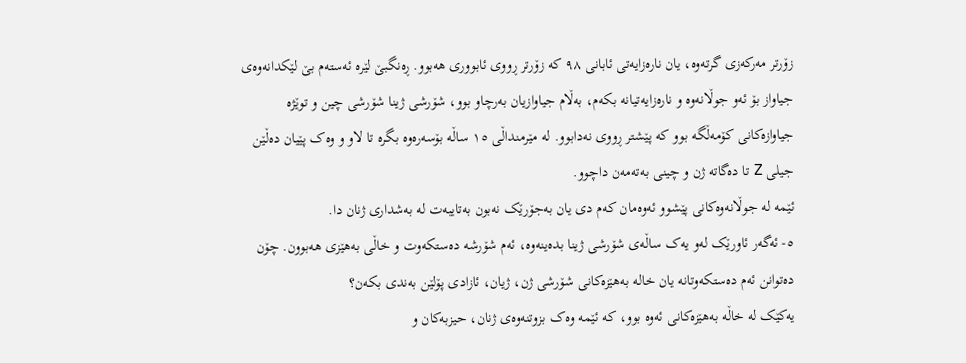زۆرتر مەرکەزی گرتەوە، یان نارەزایەتی ئابانی ٩٨ کە زۆرتر ڕووی ئابووری هەبوو. ڕەنگبێ لێرە ئەستەم بێ لێکدانەوەی جیاواز بۆ ئەو جوڵانەوە و نارەزایەتیانە بکەم، بەڵام جیاوازیان بەرچاو بوو، شۆرشی ژینا شۆرشی چین و توێژە جیاوازەکانی کۆمەڵگە بوو کە پێشتر ڕووی نەدابوو. لە مێرمنداڵی ١٥ ساڵە بۆسەرەوە بگرە تا لاو و وەک پێیان دەڵێن جیلی Z تا دەگاتە ژن و چینی بەتەمەن داچوو.
ئێمە لە جوڵانەوەکانی پێشوو ئەوەمان کەم دی یان بەجۆرێک نەبون بەتایبەت لە بەشداری ژنان دا.
٥- ئەگەر ئاورێک لەو یەک ساڵەی شۆرشی ژینا بدەینەوە، ئەم شۆرشە دەستکەوت و خاڵی بەهێزی هەبوون. چۆن دەتوانن ئەم دەستکەوتانە یان خالە بەهێزەکانی شۆرشی ژن، ژیان، ئازادی پۆلێن بەندی بکەن؟
یەکێک لە خاڵە بەهێزەکانی ئەوە بوو، کە ئێمە وەک بزوتنەوەی ژنان، حیزبەکان و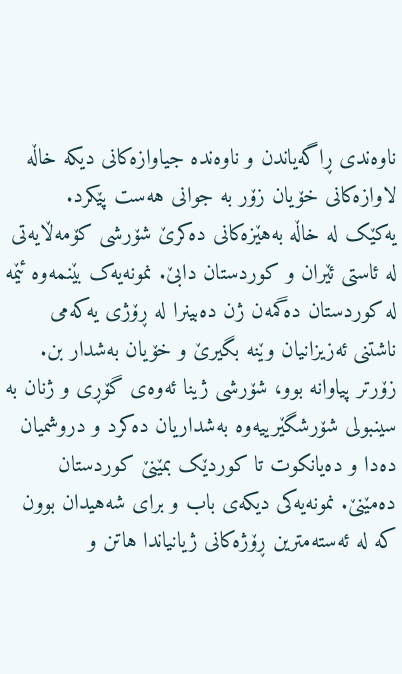ناوەندی ڕاگەیاندن و ناوەندە جیاوازەکانی دیکە خاڵە لاوازەکانی خۆیان زۆر بە جوانی هەست پێکرد.
یەکێک لە خاڵە بەهێزەکانی دەکرێ شۆرشی کۆمەڵایەتی لە ئاستی ئێران و کوردستان دابێ. نمونەیەک بێنمەوە ئێمە لە کوردستان دەگمەن ژن دەبینرا لە ڕۆژی یەکەمی ناشتنی ئەزیزانیان وێنە بگیرێ و خۆیان بەشدار بن. زۆرتر پیاوانە بوو، شۆرشی ژینا ئەوەی گۆڕی و ژنان بە سینبولی شۆرشگێرییەوە بەشداریان دەکرد و دروشمیان دەدا و دەیانکوت تا کوردێک بمێنێ کوردستان دەمێنێ. نمونەیەکی دیکەی باب و برای شەهیدان بوون کە لە ئەستەمترین ڕۆژەکانی ژیانیاندا هاتن و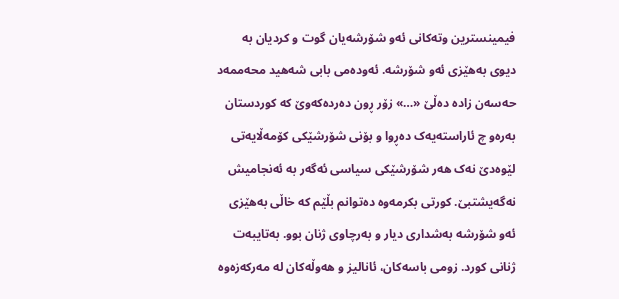فیمینسترین وتەکانی ئەو شۆرشەیان گوت و کردیان بە دیوی بەهێزی ئەو شۆرشە. ئەودەمی بابی شەهید محەممەد حەسەن زادە دەڵێ «…» زۆر ڕون دەردەکەوێ کە کوردستان بەرەو چ ئاراستەیەک دەڕوا و بۆنی شۆرشێکی کۆمەڵایەتی لێوەدێ نەک هەر شۆرشێکی سیاسی ئەگەر بە ئەنجامیش نەگەیشتبێ. کورتی بکرمەوە دەتوانم بڵێم کە خاڵی بەهێزی ئەو شۆرشە بەشداری دیار و بەرچاوی ژنان بوو. بەتایبەت ژنانی کورد. زومی باسەکان، ئانالیز و هەوڵەکان لە مەرکەزەوە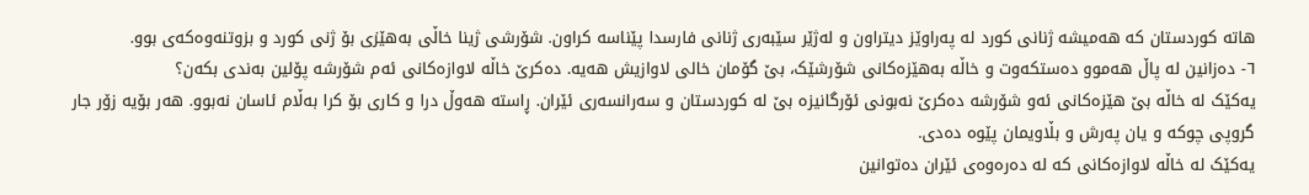هاتە کوردستان کە هەمیشە ژنانی کورد لە پەراوێز دیتراون و لەژێر سێبەری ژنانی فارسدا پێناسە کراون. شۆرشی ژینا خاڵی بەهێزی بۆ ژنی کورد و بزوتنەوەکەی بوو.
٦- دەزانین لە پاڵ هەموو دەستکەوت و خاڵە بەهێزەکانی شۆرشێک، بێ گۆمان خالی لاوازیش هەیە. دەکرێ خاڵە لاوازەکانی ئەم شۆرشە پۆلین بەندی بکەن؟
یەکێک لە خاڵە بێ هێزەکانی ئەو شۆرشە دەکرێ نەبونی ئۆرگانیزە بێ لە کوردستان و سەرانسەری ئێران. ڕاستە هەوڵ درا و کاری بۆ کرا بەڵام ئاسان نەبوو. هەر بۆیە زۆر جار گروپی چوکە و یان پەرش و بڵاویمان پێوە دەدی.
یەکێک لە خاڵە لاوازەکانی کە لە دەرەوەی ئێران دەتوانین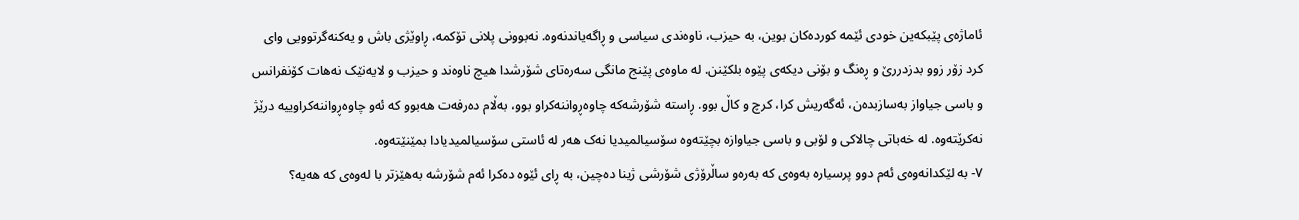ئاماژەی پێبکەین خودی ئێمە کوردەکان بوین، بە حیزب، ناوەندی سیاسی و ڕاگەیاندنەوە. نەبوونی پلانی تۆکمە، ڕاوێژی باش و یەکنەگرتوویی وای کرد زۆر زوو بدزدررێ و ڕەنگ و بۆنی دیکەی پێوە بلکێنن. لە ماوەی پێنج مانگی سەرەتای شۆرشدا هیچ ناوەند و حیزب و لایەنێک نەهات کۆنفرانس و باسی جیاواز بەسازبدەن، ئەگەریش کرا، کرچ و کاڵ بوو. ڕاستە شۆرشەکە چاوەڕواننەکراو بوو، بەڵام دەرفەت هەبوو کە ئەو چاوەڕواننەکراوییە درێژ نەکرێتەوە. لە خەباتی چالاکی و لۆبی و باسی جیاوازە بچێتەوە سۆسیالمیدیا نەک هەر لە ئاستی سۆسیالمیدیادا بمێنێتەوە.
٧- بە لێکدانەوەی ئەم دوو پرسیارە بەوەی کە بەرەو ساڵرۆژی شۆرشی ژینا دەچین، بە ڕای ئێوە دەکرا ئەم شۆرشە بەهێزتر با لەوەی کە هەیە؟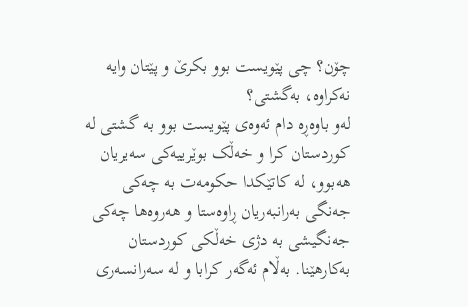چۆن؟ چی پێویست بوو بکرێ و پێتان وایە نەکراوە، بەگشتی؟
لەو باوەڕە دام ئەوەی پێویست بوو بە گشتی لە کوردستان کرا و خەڵک بوێرییەکی سەیریان هەبوو، لە کاتێکدا حکومەت بە چەکی جەنگی بەرانبەریان ڕاوەستا و هەروەها چەکی جەنگیشی بە دژی خەڵکی کوردستان بەکارهێنا. بەڵام ئەگەر کرابا و لە سەرانسەری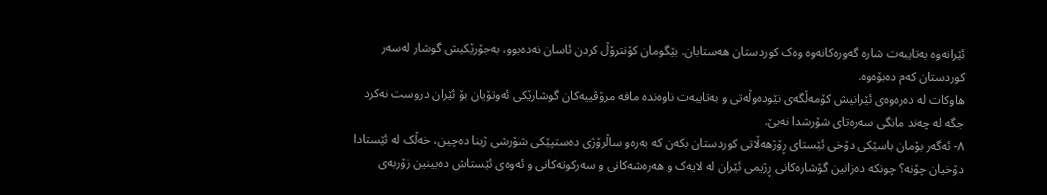ئێرانەوە بەتایبەت شارە گەورەکانەوە وەک کوردستان هەستابان. بێگومان کۆنترۆڵ کردن ئاسان نەدەبوو، بەجۆرێکیش گوشار لەسەر کوردستان کەم دەبۆەوە.
هاوکات لە دەرەوەی ئێرانیش کۆمەڵگەی نێودەوڵەتی و بەتایبەت ناوەندە مافە مرۆڤییەکان گوشارێکی ئەوتۆیان بۆ ئێران دروست نەکرد جگە لە چەند مانگی سەرەتای شۆرشدا نەبێ.
٨- ئەگەر بۆمان باسێکی دۆخی ئێستای ڕۆژهەڵاتی کوردستان بکەن کە بەرەو ساڵرۆژی دەستپێکی شۆرشی ژینا دەچین، خەڵک لە ئێستادا دۆخیان چۆنە؟ چونکە دەزانین گۆشارەکانی ڕژیمی ئێران لە لایەک و هەرەشەکانی و سەرکوتەکانی و ئەوەی ئێستاش دەبینین زۆربەی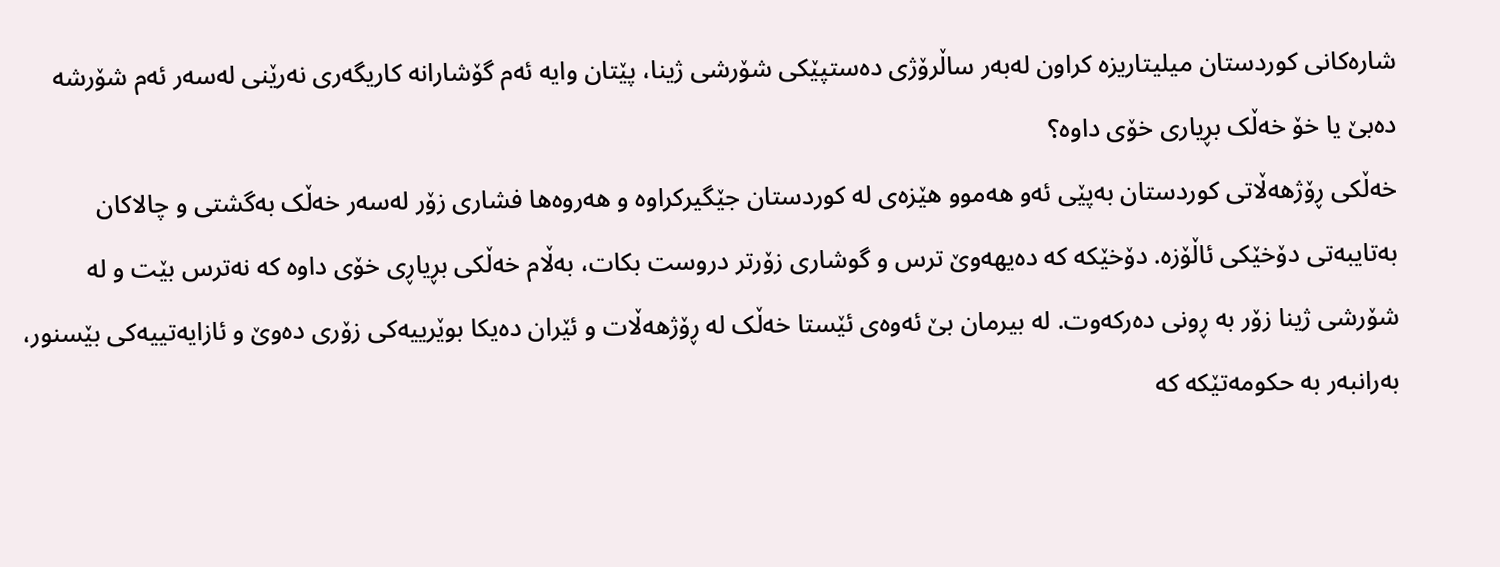شارەکانی کوردستان میلیتاریزە کراون لەبەر ساڵرۆژی دەستپێکی شۆرشی ژینا، پێتان وایە ئەم گۆشارانە کاریگەری نەرێنی لەسەر ئەم شۆرشە دەبێ یا خۆ خەڵک بڕیاری خۆی داوە؟
خەڵکی ڕۆژهەڵاتی کوردستان بەپێی ئەو هەموو هێزەی لە کوردستان جێگیرکراوە و هەروەها فشاری زۆر لەسەر خەڵک بەگشتی و چالاکان بەتایبەتی دۆخێکی ئاڵۆزە. دۆخێکە کە دەیهەوێ ترس و گوشاری زۆرتر دروست بکات، بەڵام خەڵکی بڕیاڕی خۆی داوە کە نەترس بێت و لە شۆرشی ژینا زۆر بە ڕونی دەرکەوت. لە بیرمان بێ ئەوەی ئێستا خەڵک لە ڕۆژهەڵات و ئێران دەیکا بوێرییەکی زۆری دەوێ و ئازایەتییەکی بێسنور، بەرانبەر بە حکومەتێکە کە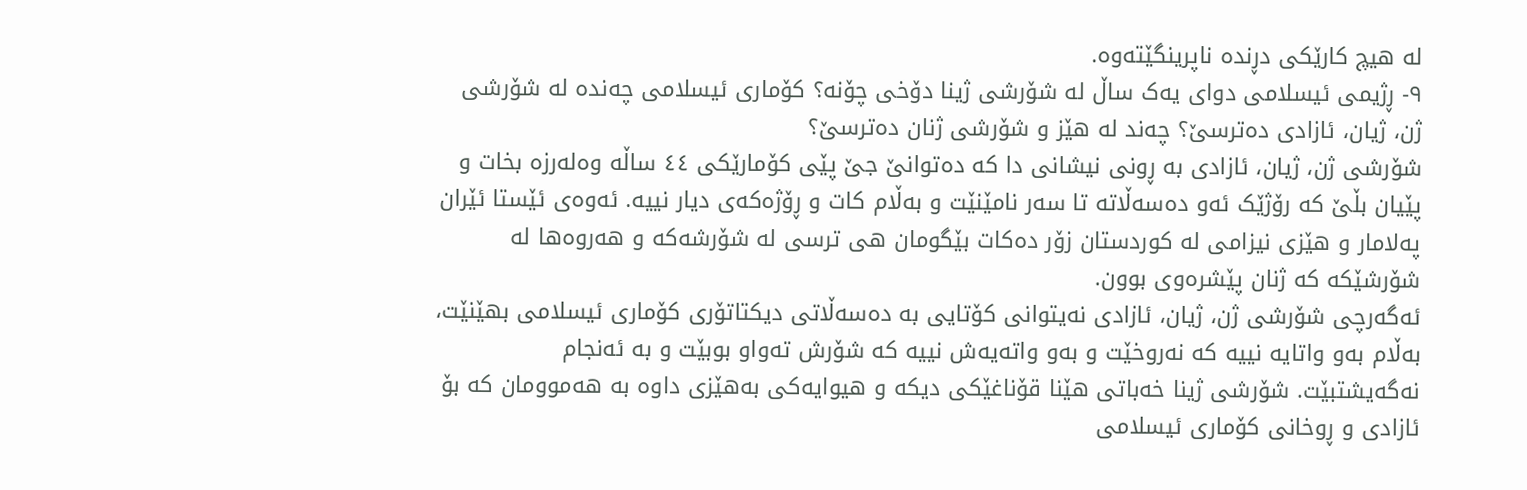لە هیچ کارێکی دڕندە ناپرینگێتەوە.
٩- ڕژیمی ئیسلامی دوای یەک ساڵ لە شۆرشی ژینا دۆخی چۆنە؟ کۆماری ئیسلامی چەندە لە شۆرشی ژن، ژیان، ئازادی دەترسێ؟ چەند لە هێز و شۆرشی ژنان دەترسێ؟
شۆرشی ژن، ژیان، ئازادی بە ڕونی نیشانی دا کە دەتوانێ جێ پێی کۆمارێکی ٤٤ ساڵە وەلەرزە بخات و پێیان بڵێ کە رۆژێک ئەو دەسەڵاتە تا سەر نامێنێت و بەڵام کات و ڕۆژەکەی دیار نییە. ئەوەی ئێستا ئێران پەلامار و هێزی نیزامی لە کوردستان زۆر دەکات بێگومان هی ترسی لە شۆرشەکە و هەروەها لە شۆرشێکە کە ژنان پێشرەوی بوون.
ئەگەرچی شۆرشی ژن، ژیان، ئازادی نەیتوانی کۆتایی بە دەسەڵاتی دیکتاتۆری کۆماری ئیسلامی بهێنێت، بەڵام بەو واتایە نییە کە نەروخێت و بەو واتەیەش نییە کە شۆرش تەواو بوبێت و بە ئەنجام نەگەیشتبێت. شۆرشی ژینا خەباتی هێنا قۆناغێکی دیکە و هیوایەکی بەهێزی داوە بە هەموومان کە بۆ ئازادی و ڕوخانی کۆماری ئیسلامی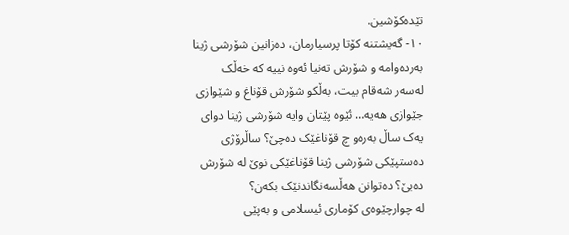تێدەکۆشین.
١٠- گەیشتنە کۆتا پرسیارمان، دەزانین شۆرشی ژینا بەردەوامە و شۆرش تەنیا ئەوە نییە کە خەڵک لەسەر شەقام بیت، بەڵکو شۆرش قۆناغ و شێوازی جێوازی هەیە… ئێوە پێتان وایە شۆرشی ژینا دوای یەک ساڵ بەرەو چ قۆناغێک دەچێ؟ ساڵرۆژی دەستپێکی شۆرشی ژینا قۆناغێکی نوێ لە شۆرش دەبێ؟ دەتوانن هەڵسەنگاندنێک بکەن؟
لە چوارچێوەی کۆماری ئیسلامی و بەپێی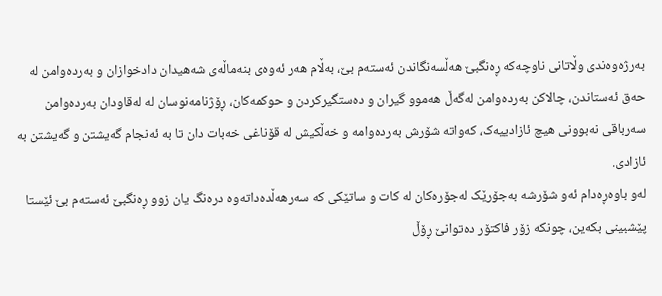بەرژەوەندی وڵاتانی ناوچەکە ڕەنگبێ هەڵسەنگاندن ئەستەم بێ، بەڵام هەر ئەوەی بنەماڵەی شەهیدان دادخوازان و بەردەوامن لە حەق ئەستاندن، چالاکن بەردەوامن لەگەڵ هەموو گیران و دەستگیرکردن و حوکمەکان، ڕۆژنامەنوسان لە لەقاودان بەردەوامن سەرباقی نەبوونی هیچ ئازادییەک، کەواتە شۆرش بەردەوامە و خەڵکیش لە قۆناغی خەبات دان تا بە ئەنجام گەیشتن و گەیشتن بە ئازادی.
لەو باوەڕەدام ئەو شۆرشە بەجۆرێک لەجۆرەکان لە کات و ساتێکی کە سەرهەڵدەداتەوە درەنگ یان زوو ڕەنگبێ ئەستەم بێ ئێستا پێشبینی بکەین، چونکە زۆر فاکتۆر دەتوانێ ڕۆڵ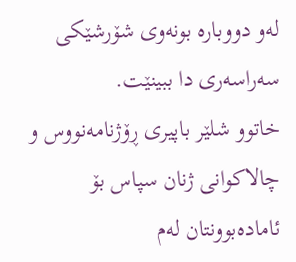لەو دووبارە بونەوی شۆرشێکی سەراسەری دا ببینێت.
خاتوو شلێر باپیری ڕۆژنامەنووس و چالاکوانی ژنان سپاس بۆ ئامادەبوونتان لەم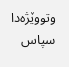وتووێژەدا
سپاس